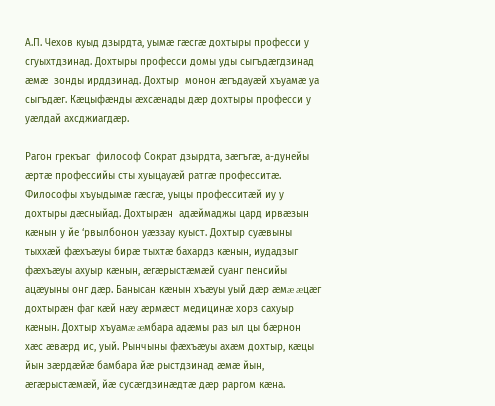А.П. Чехов куыд дзырдта, уымæ гæсгæ дохтыры професси у сгуыхтдзинад. Дохтыры професси домы уды сыгъдæгдзинад æмæ  зонды ирддзинад. Дохтыр  монон æгъдауæй хъуамæ уа сыгъдæг. Кæцыфæнды æхсæнады дæр дохтыры професси у уæлдай ахсджиагдæр.

Рагон грекъаг  философ Сократ дзырдта, зæгъгæ, а-дунейы æртæ профессийы сты хуыцауæй ратгæ професситæ. Философы хъуыдымæ гæсгæ, уыцы професситæй иу у дохтыры дæсныйад. Дохтырæн  адæймаджы цард ирвæзын кæнын у йе ‘рвылбонон уæззау куыст. Дохтыр суæвыны тыххæй фæхъæуы бирæ тыхтæ бахардз кæнын, иудадзыг фæхъæуы ахуыр кæнын, æгæрыстæмæй суанг пенсийы ацæуыны онг дæр. Банысан кæнын хъæуы уый дæр æмæ æцæг дохтырæн фаг кæй нæу æрмæст медицинæ хорз сахуыр кæнын. Дохтыр хъуамæ æмбара адæмы раз ыл цы бæрнон  хæс æвæрд ис, уый. Рынчыны фæхъæуы ахæм дохтыр, кæцы йын зæрдæйæ бамбара йæ рыстдзинад æмæ йын, æгæрыстæмæй, йæ сусæгдзинæдтæ дæр раргом кæна.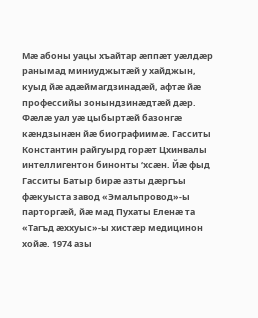Мæ абоны уацы хъайтар æппæт уæлдæр ранымад миниуджытæй у хайджын, куыд йæ адæймагдзинадæй, афтæ йæ профессийы зонындзинæдтæй дæр. Фæлæ уал уæ цыбыртæй базонгæ кæндзынæн йæ биографиимæ. Гасситы Константин райгуырд горæт Цхинвалы интеллигентон бинонты ‘хсæн. Йæ фыд Гасситы Батыр бирæ азты дæргъы фæкуыста завод «Эмальпровод»-ы парторгæй, йæ мад Пухаты Еленæ та  «Тагъд æххуыс»-ы хистæр медицинон хойæ. 1974 азы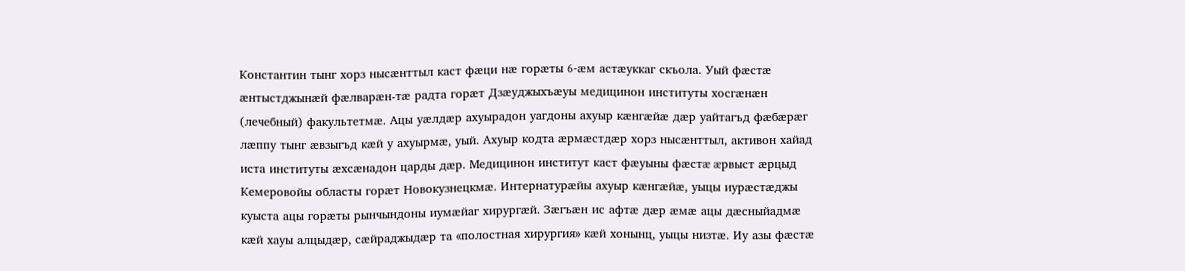Константин тынг хорз нысæнттыл каст фæци нæ горæты 6-æм астæуккаг скъола. Уый фæстæ æнтыстджынæй фæлварæн-тæ радта горæт Дзæуджыхъæуы медицинон институты хосгæнæн (лечебный) факультетмæ. Ацы уæлдæр ахуырадон уагдоны ахуыр кæнгæйæ дæр уайтагъд фæбæрæг лæппу тынг æвзыгъд кæй у ахуырмæ, уый. Ахуыр кодта æрмæстдæр хорз нысæнттыл, активон хайад иста институты æхсæнадон царды дæр. Медицинон институт каст фæуыны фæстæ æрвыст æрцыд Кемеровойы областы горæт Новокузнецкмæ. Интернатурæйы ахуыр кæнгæйæ, уыцы иурæстæджы куыста ацы горæты рынчындоны иумæйаг хирургæй. Зæгъæн ис афтæ дæр æмæ ацы дæсныйадмæ кæй хауы алцыдæр, сæйраджыдæр та «полостная хирургия» кæй хонынц, уыцы низтæ. Иу азы фæстæ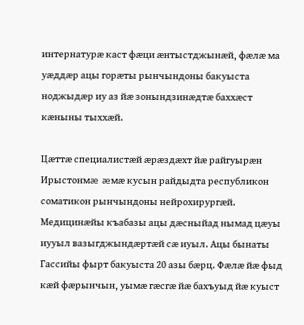интернатурæ каст фæци æнтыстджынæй, фæлæ ма уæддæр ацы горæты рынчындоны бакуыста ноджыдæр иу аз йæ зонындзинæдтæ баххæст кæныны тыххæй.

Цæттæ специалистæй æрæздæхт йæ райгуырæн Ирыстонмæ æмæ кусын райдыдта республикон соматикон рынчындоны нейрохирургæй. Медицинæйы къабазы ацы дæсныйад нымад цæуы иууыл вазыгджындæртæй сæ иуыл. Ацы бынаты Гассийы фырт бакуыста 20 азы бæрц. Фæлæ йæ фыд кæй фæрынчын, уымæ гæсгæ йæ бахъуыд йæ куыст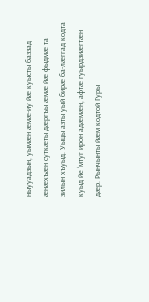ныууадзын, уымæн æмæ-иу йæ куысты баззад æнæхъæн суткæты дæргъы æмæ йæ фыдмæ та зилын хъуыд. Уыцы азты уый бирæ ба-лæггад кодта куыд йе ‘мтуг ирон адæмæн, афтæ гуырдзиæгтæн дæр. Рынчынты йæм кодтой Гуры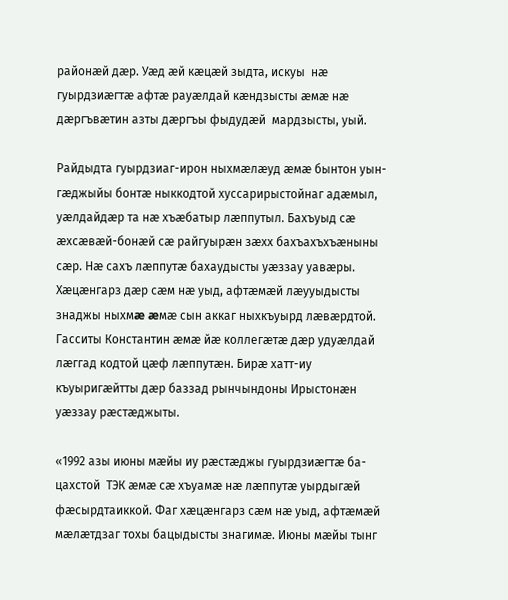районæй дæр. Уæд æй кæцæй зыдта, искуы  нæ гуырдзиæгтæ афтæ рауæлдай кæндзысты æмæ нæ дæргъвæтин азты дæргъы фыдудæй  мардзысты, уый.

Райдыдта гуырдзиаг-ирон ныхмæлæуд æмæ бынтон уын-гæджыйы бонтæ ныккодтой хуссарирыстойнаг адæмыл, уæлдайдæр та нæ хъæбатыр лæппутыл. Бахъуыд сæ æхсæвæй-бонæй сæ райгуырæн зæхх бахъахъхъæныны сæр. Нæ сахъ лæппутæ бахаудысты уæззау уавæры. Хæцæнгарз дæр сæм нæ уыд, афтæмæй лæууыдысты знаджы ныхмæ æмæ сын аккаг ныхкъуырд лæвæрдтой. Гасситы Константин æмæ йæ коллегæтæ дæр удуæлдай лæггад кодтой цæф лæппутæн. Бирæ хатт-иу къуыригæйтты дæр баззад рынчындоны Ирыстонæн уæззау рæстæджыты.

«1992 азы июны мæйы иу рæстæджы гуырдзиæгтæ ба-цахстой  ТЭК æмæ сæ хъуамæ нæ лæппутæ уырдыгæй фæсырдтаиккой. Фаг хæцæнгарз сæм нæ уыд, афтæмæй мæлæтдзаг тохы бацыдысты знагимæ. Июны мæйы тынг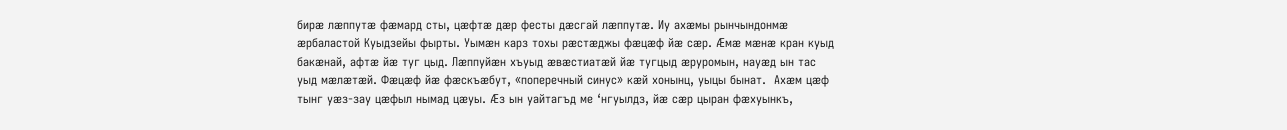бирæ лæппутæ фæмард сты, цæфтæ дæр фесты дæсгай лæппутæ. Иу ахæмы рынчындонмæ æрбаластой Куыдзейы фырты. Уымæн карз тохы рæстæджы фæцæф йæ сæр. Æмæ мæнæ кран куыд бакæнай, афтæ йæ туг цыд. Лæппуйæн хъуыд æвæстиатæй йæ тугцыд æруромын, науæд ын тас уыд мæлæтæй. Фæцæф йæ фæскъæбут, «поперечный синус» кæй хонынц, уыцы бынат.  Ахæм цæф тынг уæз-зау цæфыл нымад цæуы. Æз ын уайтагъд ме ‘нгуылдз, йæ сæр цыран фæхуынкъ,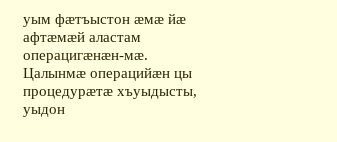уым фæтъыстон æмæ йæ афтæмæй аластам операцигæнæн-мæ. Цалынмæ операцийæн цы процедурæтæ хъуыдысты, уыдон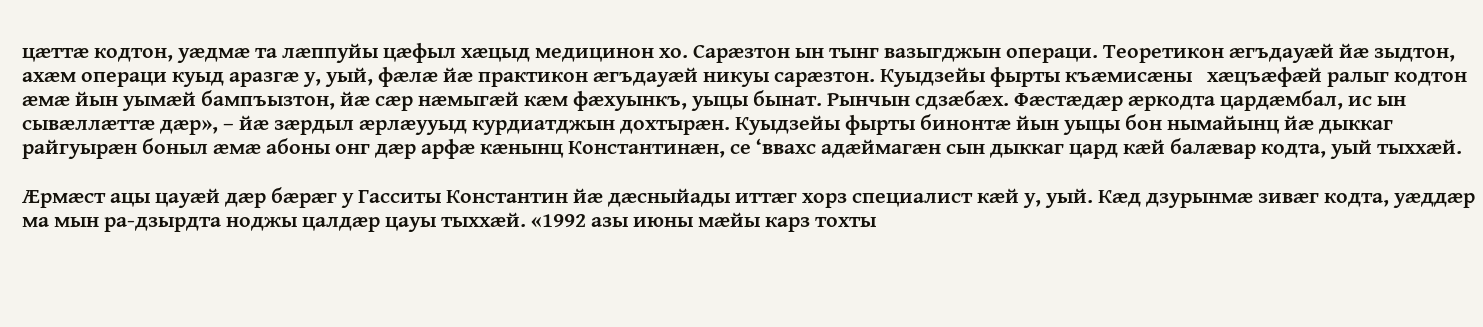цæттæ кодтон, уæдмæ та лæппуйы цæфыл хæцыд медицинон хо. Сарæзтон ын тынг вазыгджын операци. Теоретикон æгъдауæй йæ зыдтон, ахæм операци куыд аразгæ у, уый, фæлæ йæ практикон æгъдауæй никуы сарæзтон. Куыдзейы фырты къæмисæны   хæцъæфæй ралыг кодтон æмæ йын уымæй бампъызтон, йæ сæр нæмыгæй кæм фæхуынкъ, уыцы бынат. Рынчын сдзæбæх. Фæстæдæр æркодта цардæмбал, ис ын сывæллæттæ дæр», – йæ зæрдыл æрлæууыд курдиатджын дохтырæн. Куыдзейы фырты бинонтæ йын уыцы бон нымайынц йæ дыккаг райгуырæн боныл æмæ абоны онг дæр арфæ кæнынц Константинæн, се ‘ввахс адæймагæн сын дыккаг цард кæй балæвар кодта, уый тыххæй.

Æрмæст ацы цауæй дæр бæрæг у Гасситы Константин йæ дæсныйады иттæг хорз специалист кæй у, уый. Кæд дзурынмæ зивæг кодта, уæддæр ма мын ра-дзырдта ноджы цалдæр цауы тыххæй. «1992 азы июны мæйы карз тохты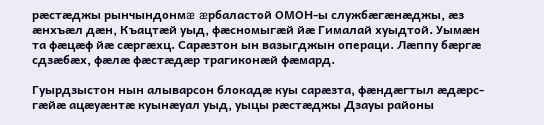рæстæджы рынчындонмæ æрбаластой ОМОН-ы службæгæнæджы, æз æнхъæл дæн, Къацтæй уыд, фæсномыгæй йæ Гималай хуыдтой. Уымæн та фæцæф йæ сæргæхц. Сарæзтон ын вазыгджын операци. Лæппу бæргæ сдзæбæх, фæлæ фæстæдæр трагиконæй фæмард.

Гуырдзыстон нын алыварсон блокадæ куы сарæзта, фæндæгтыл æдæрс-гæйæ ацæуæнтæ куынæуал уыд, уыцы рæстæджы Дзауы районы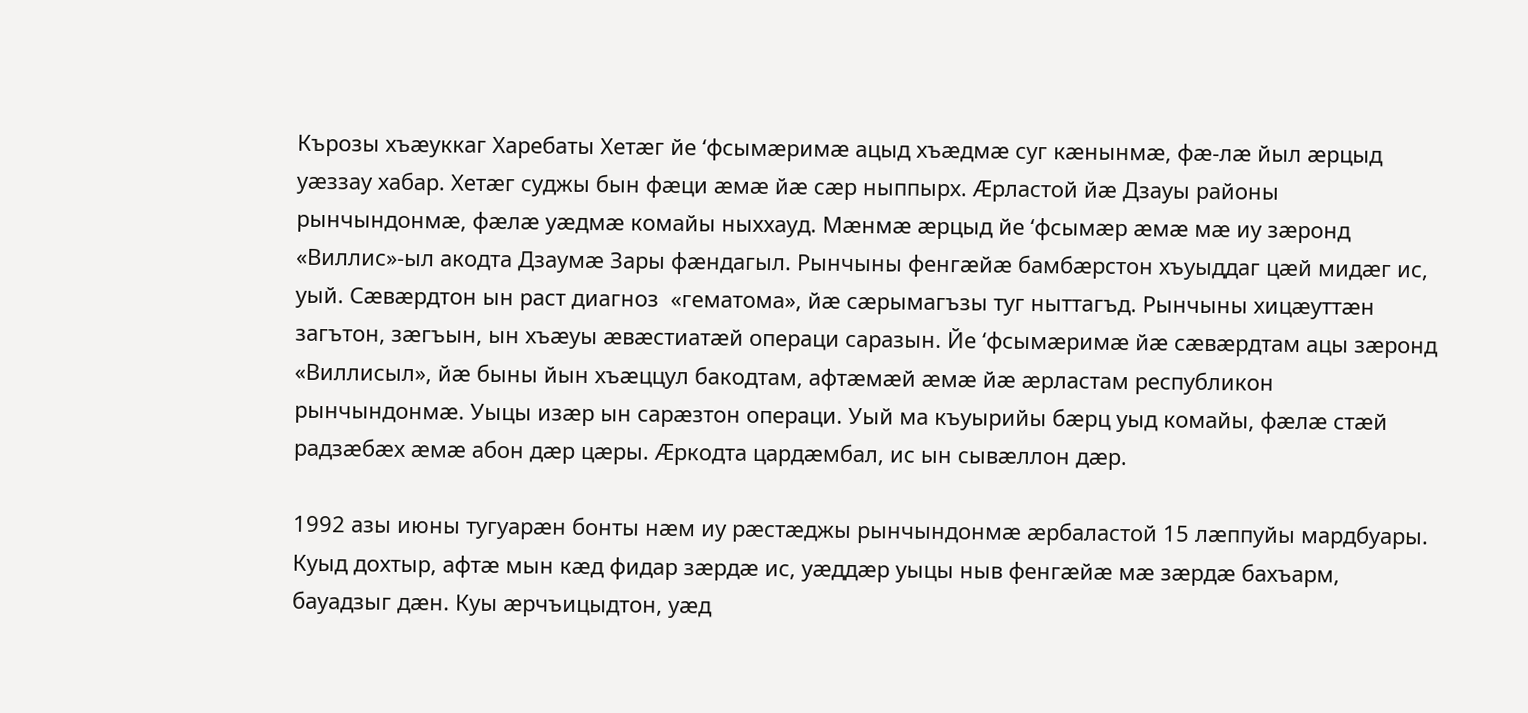Кърозы хъæуккаг Харебаты Хетæг йе ‘фсымæримæ ацыд хъæдмæ суг кæнынмæ, фæ-лæ йыл æрцыд уæззау хабар. Хетæг суджы бын фæци æмæ йæ сæр ныппырх. Æрластой йæ Дзауы районы рынчындонмæ, фæлæ уæдмæ комайы ныххауд. Мæнмæ æрцыд йе ‘фсымæр æмæ мæ иу зæронд «Виллис»-ыл акодта Дзаумæ Зары фæндагыл. Рынчыны фенгæйæ бамбæрстон хъуыддаг цæй мидæг ис, уый. Сæвæрдтон ын раст диагноз  «гематома», йæ сæрымагъзы туг ныттагъд. Рынчыны хицæуттæн загътон, зæгъын, ын хъæуы æвæстиатæй операци саразын. Йе ‘фсымæримæ йæ сæвæрдтам ацы зæронд «Виллисыл», йæ быны йын хъæццул бакодтам, афтæмæй æмæ йæ æрластам республикон рынчындонмæ. Уыцы изæр ын сарæзтон операци. Уый ма къуырийы бæрц уыд комайы, фæлæ стæй радзæбæх æмæ абон дæр цæры. Æркодта цардæмбал, ис ын сывæллон дæр.

1992 азы июны тугуарæн бонты нæм иу рæстæджы рынчындонмæ æрбаластой 15 лæппуйы мардбуары.  Куыд дохтыр, афтæ мын кæд фидар зæрдæ ис, уæддæр уыцы ныв фенгæйæ мæ зæрдæ бахъарм, бауадзыг дæн. Куы æрчъицыдтон, уæд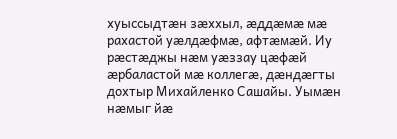хуыссыдтæн зæххыл, æддæмæ мæ рахастой уæлдæфмæ, афтæмæй. Иу рæстæджы нæм уæззау цæфæй æрбаластой мæ коллегæ, дæндæгты дохтыр Михайленко Сашайы. Уымæн нæмыг йæ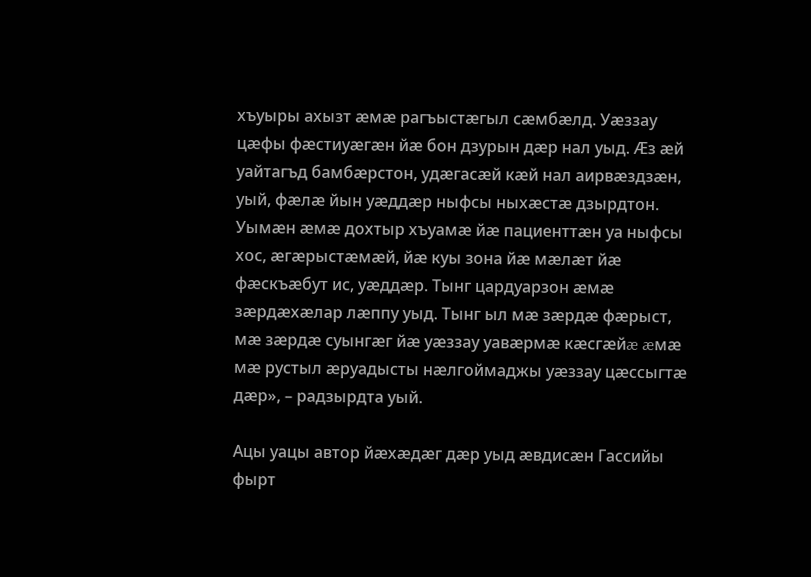хъуыры ахызт æмæ рагъыстæгыл сæмбæлд. Уæззау цæфы фæстиуæгæн йæ бон дзурын дæр нал уыд. Æз æй уайтагъд бамбæрстон, удæгасæй кæй нал аирвæздзæн, уый, фæлæ йын уæддæр ныфсы ныхæстæ дзырдтон. Уымæн æмæ дохтыр хъуамæ йæ пациенттæн уа ныфсы хос, æгæрыстæмæй, йæ куы зона йæ мæлæт йæ фæскъæбут ис, уæддæр. Тынг цардуарзон æмæ зæрдæхæлар лæппу уыд. Тынг ыл мæ зæрдæ фæрыст, мæ зæрдæ суынгæг йæ уæззау уавæрмæ кæсгæйæ æмæ мæ рустыл æруадысты нæлгоймаджы уæззау цæссыгтæ дæр», – радзырдта уый.

Ацы уацы автор йæхæдæг дæр уыд æвдисæн Гассийы фырт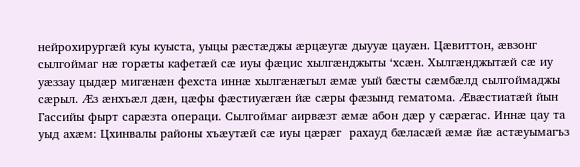нейрохирургæй куы куыста, уыцы рæстæджы æрцæугæ дыууæ цауæн. Цæвиттон, æвзонг сылгоймаг нæ горæты кафетæй сæ иуы фæцис хылгæнджыты ‘хсæн. Хылгæнджытæй сæ иу уæззау цыдæр мигæнæн фехста иннæ хылгæнæгыл æмæ уый бæсты сæмбæлд сылгоймаджы сæрыл. Æз æнхъæл дæн, цæфы фæстиуæгæн йæ сæры фæзынд гематома. Æвæстиатæй йын Гассийы фырт сарæзта операци. Сылгоймаг аирвæзт æмæ абон дæр у сæрæгас. Иннæ цау та уыд ахæм: Цхинвалы районы хъæутæй сæ иуы цæрæг  рахауд бæласæй æмæ йæ астæуымагъз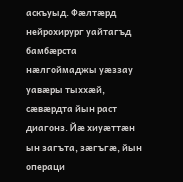аскъуыд. Фæлтæрд нейрохирург уайтагъд бамбæрста нæлгоймаджы уæззау уавæры тыххæй, сæвæрдта йын раст диагонз. Йæ хиуæттæн ын загъта, зæгъгæ, йын операци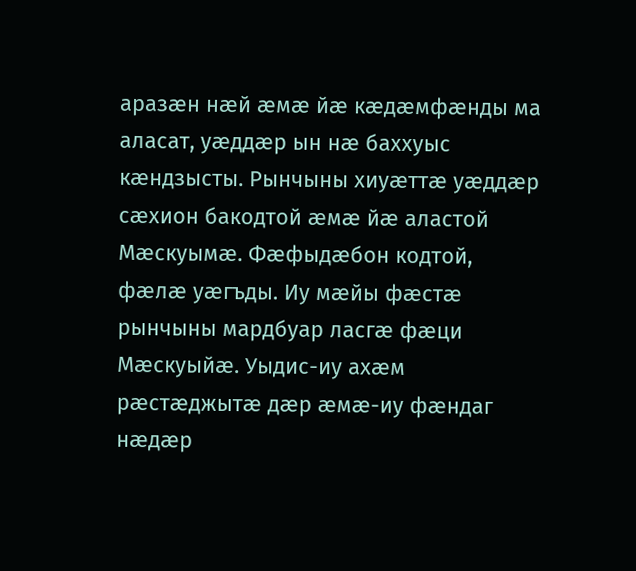аразæн нæй æмæ йæ кæдæмфæнды ма аласат, уæддæр ын нæ баххуыс кæндзысты. Рынчыны хиуæттæ уæддæр сæхион бакодтой æмæ йæ аластой Мæскуымæ. Фæфыдæбон кодтой, фæлæ уæгъды. Иу мæйы фæстæ рынчыны мардбуар ласгæ фæци Мæскуыйæ. Уыдис-иу ахæм рæстæджытæ дæр æмæ-иу фæндаг нæдæр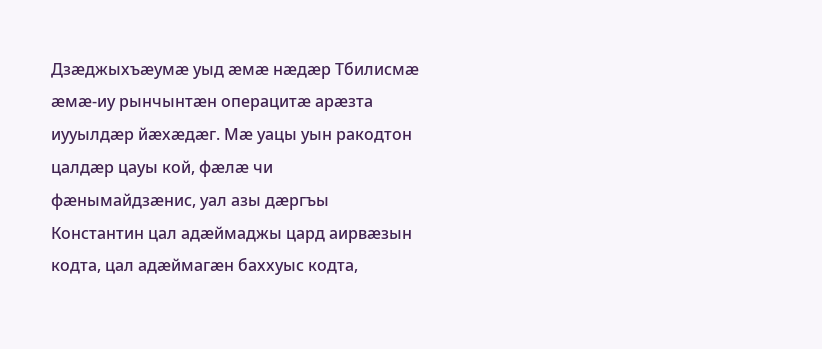Дзæджыхъæумæ уыд æмæ нæдæр Тбилисмæ æмæ-иу рынчынтæн операцитæ арæзта иууылдæр йæхæдæг. Мæ уацы уын ракодтон цалдæр цауы кой, фæлæ чи фæнымайдзæнис, уал азы дæргъы Константин цал адæймаджы цард аирвæзын кодта, цал адæймагæн баххуыс кодта,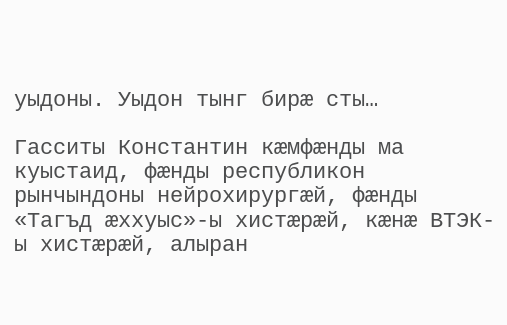уыдоны. Уыдон тынг бирæ сты…

Гасситы Константин кæмфæнды ма куыстаид, фæнды республикон рынчындоны нейрохирургæй, фæнды «Тагъд æххуыс»-ы хистæрæй, кæнæ ВТЭК-ы хистæрæй, алыран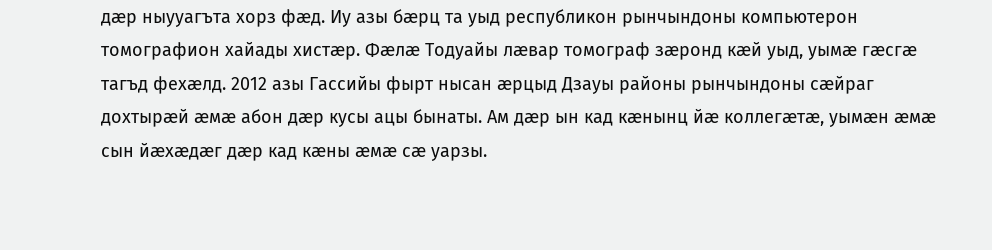дæр ныууагъта хорз фæд. Иу азы бæрц та уыд республикон рынчындоны компьютерон томографион хайады хистæр. Фæлæ Тодуайы лæвар томограф зæронд кæй уыд, уымæ гæсгæ тагъд фехæлд. 2012 азы Гассийы фырт нысан æрцыд Дзауы районы рынчындоны сæйраг дохтырæй æмæ абон дæр кусы ацы бынаты. Ам дæр ын кад кæнынц йæ коллегæтæ, уымæн æмæ сын йæхæдæг дæр кад кæны æмæ сæ уарзы.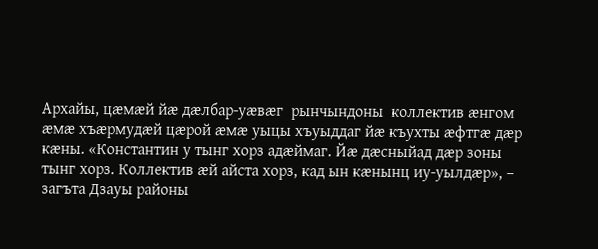Архайы, цæмæй йæ дæлбар-уæвæг  рынчындоны  коллектив æнгом æмæ хъæрмудæй цæрой æмæ уыцы хъуыддаг йæ къухты æфтгæ дæр кæны. «Константин у тынг хорз адæймаг. Йæ дæсныйад дæр зоны тынг хорз. Коллектив æй айста хорз, кад ын кæнынц иу-уылдæр», – загъта Дзауы районы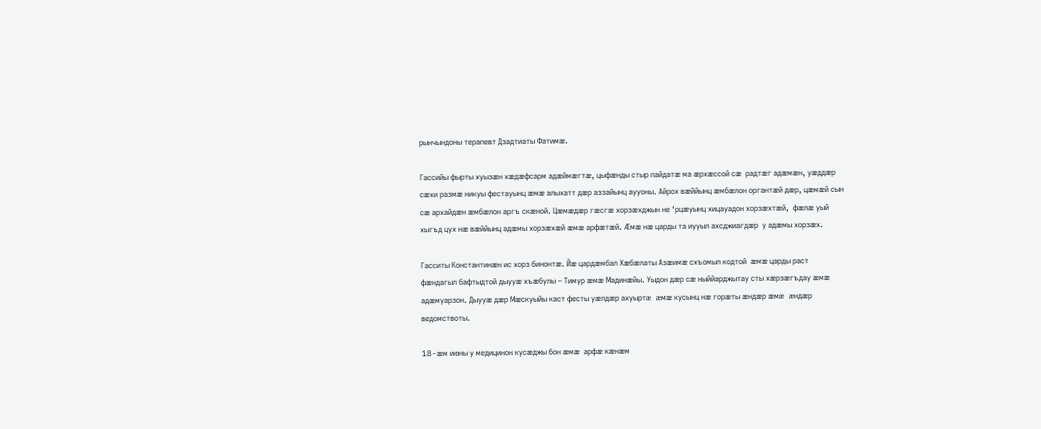рынчындоны терапевт Дзадтиаты Фатимæ.

Гассийы фырты хуызæн хæдæфсарм адæймæгтæ, цыфæнды стыр пайдатæ ма æрхæссой сæ  радтæг адæмæн, уæддæр сæхи размæ никуы фестауынц æмæ алыхатт дæр аззайынц аууоны. Айрох вæййынц æмбæлон органтæй дæр, цæмæй сын сæ архайдæн æмбæлон аргъ скæной. Цæмæдæр гæсгæ хорзæхджын не ‘рцæуынц хицауадон хорзæхтæй,  фæлæ уый хыгъд цух нæ вæййынц адæмы хорзæхæй æмæ арфæтæй. Æмæ нæ царды та иууыл ахсджиагдæр  у адæмы хорзæх.

Гасситы Константинæн ис хорз бинонтæ. Йæ цардæмбал Хæбæлаты Азæимæ схъомыл кодтой  æмæ царды раст фæндагыл бафтыдтой дыууæ хъæбулы – Тимур æмæ Мадинæйы. Уыдон дæр сæ ныййарджытау сты хæрзæгъдау æмæ адæмуарзон. Дыууæ дæр Мæскуыйы каст фесты уæлдæр ахуыртæ æмæ кусынц нæ горæты æндæр æмæ æндæр ведомствоты.

18-æм июны у медицинон кусæджы бон æмæ  арфæ кæнæм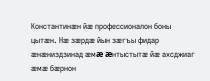Константинæн йæ профессионалон боны цытæн. Нæ зæрдæ йын зæгъы фидар æнæниздзинад æмæ æнтыстытæ йæ ахсджиаг æмæ бæрнон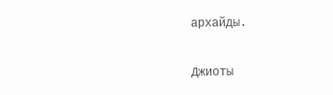архайды.

Джиоты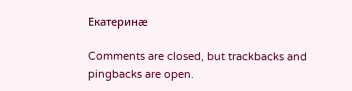Екатеринæ

Comments are closed, but trackbacks and pingbacks are open.